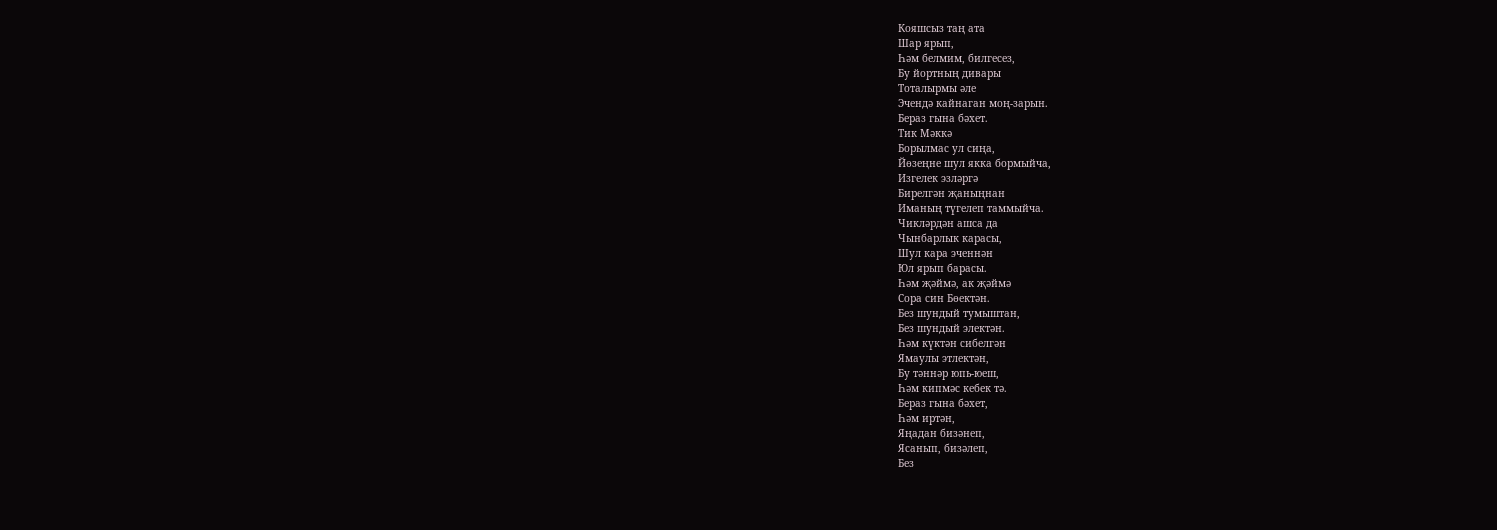Кояшсыз таң ата
Шар ярып,
Һәм белмим, билгесез,
Бу йортның дивары
Тоталырмы әле
Эчендә кайнаган моң-зарын.
Бераз гына бәхет.
Тик Мәккә
Борылмас ул сиңа,
Йөзеңне шул якка бормыйча,
Изгелек эзләргә
Бирелгән җаныңнан
Иманың түгелеп таммыйча.
Чикләрдән ашса да
Чынбарлык карасы,
Шул кара эченнән
Юл ярып барасы.
Һәм җәймә, ак җәймә
Сора син Бөектән.
Без шундый тумыштан,
Без шундый электән.
Һәм күктән сибелгән
Ямаулы этлектән,
Бу тәннәр юпь-юеш,
Һәм кипмәс кебек тә.
Бераз гына бәхет,
Һәм иртән,
Яңадан бизәнеп,
Ясанып, бизәлеп,
Без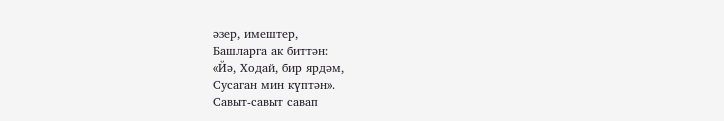әзер, имештер,
Башларга ак биттән:
«Йә, Ходай, бир ярдәм,
Сусаган мин күптән».
Савыт-савыт савап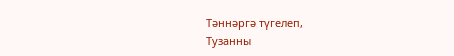Тәннәргә түгелеп,
Тузанны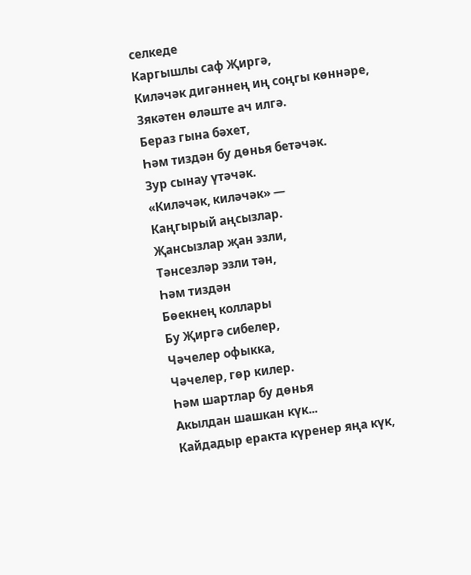селкеде
Каргышлы саф Җиргә,
Киләчәк дигәннең иң соңгы көннәре,
Зякәтен өләште ач илгә.
Бераз гына бәхет,
Һәм тиздән бу дөнья бетәчәк.
Зур сынау үтәчәк.
«Киләчәк, киләчәк» —
Каңгырый аңсызлар.
Җансызлар җан эзли,
Тәнсезләр эзли тән,
Һәм тиздән
Бөекнең коллары
Бу Җиргә сибелер,
Чәчелер офыкка,
Чәчелер, гөр килер.
Һәм шартлар бу дөнья
Акылдан шашкан күк...
Кайдадыр еракта күренер яңа күк,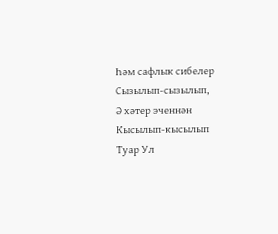Һәм сафлык сибелер
Сызылып-сызылып,
Ә хәтер эченнән
Кысылып-кысылып
Туар Ул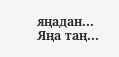яңадан...
Яңа таң...